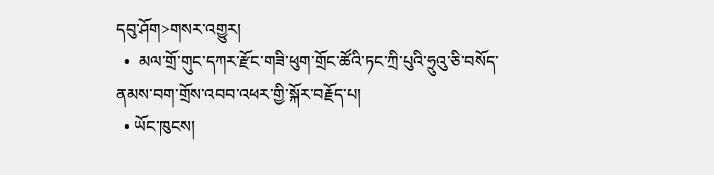དབུ་ཤོག>གསར་འགྱུར།
  •  མལ་གྲོ་གུང་དཀར་རྫོང་གཟི་ཕུག་གྲོང་ཚོའི་ཏང་ཀྲི་པུའི་ཧྲུའུ་ཅི་བསོད་ནམས་བག་གྲོས་འབབ་འཕར་གྱི་སྐོར་བརྗོད་པ།
  • ཡོང་ཁུངས།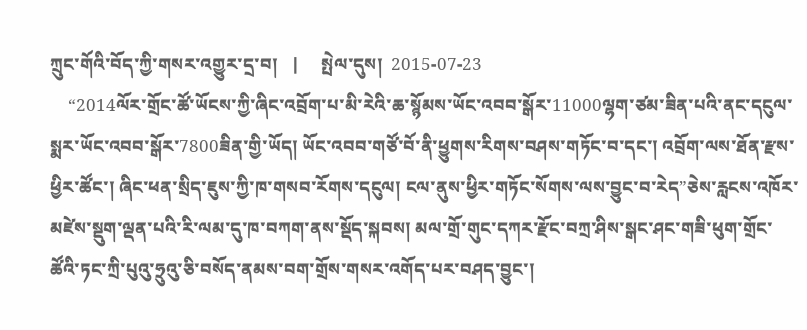ཀྲུང་གོའི་བོད་ཀྱི་གསར་འགྱུར་དྲ་བ།   |     སྤེལ་དུས།  2015-07-23
    “2014ལོར་གྲོང་ཚོ་ཡོངས་ཀྱི་ཞིང་འབྲོག་པ་མི་རེའི་ཆ་སྙོམས་ཡོང་འབབ་སྒོར་11000ལྷག་ཙམ་ཟིན་པའི་ནང་དངུལ་སྨར་ཡོང་འབབ་སྒོར་7800ཟིན་གྱི་ཡོད། ཡོང་འབབ་གཙོ་བོ་ནི་ཕྱུགས་རིགས་བཤས་གཏོང་བ་དང་། འབྲོག་ལས་ཐོན་རྫས་ཕྱིར་ཚོང་། ཞིང་ཕན་སྲིད་ཇུས་ཀྱི་ཁ་གསབ་རོགས་དངུལ། ངལ་ནུས་ཕྱིར་གཏོང་སོགས་ལས་བྱུང་བ་རེད”ཅེས་རླངས་འཁོར་མཛེས་སྡུག་ལྡན་པའི་རི་ལམ་དུ་ཁ་བཀག་ནས་སྡོད་སྐབས། མལ་གྲོ་གུང་དཀར་རྫོང་བཀྲ་ཤིས་སྒང་ཤང་གཟི་ཕུག་གྲོང་ཚོའི་ཏང་ཀྲི་པུའུ་ཧྲུའུ་ཅི་བསོད་ནམས་བག་གྲོས་གསར་འགོད་པར་བཤད་བྱུང་།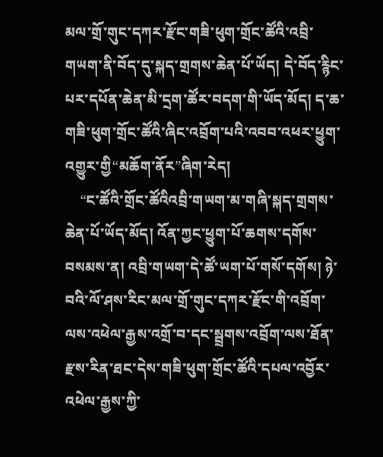མལ་གྲོ་གུང་དཀར་རྫོང་གཟི་ཕུག་གྲོང་ཚོའི་འབྲི་གཡག་ནི་བོད་དུ་སྐད་གྲགས་ཆེན་པོ་ཡོད། དེ་བོད་རྙིང་པར་དཔོན་ཆེན་མི་དྲག་ཚོར་བདག་གི་ཡོད་མོད། ད་ཆ་གཟི་ཕུག་གྲོང་ཚོའི་ཞིང་འབྲོག་པའི་འབབ་འཕར་ཕྱུག་འགྱུར་གྱི“མཆོག་ནོར”ཞིག་རེད།
    “ང་ཚོའི་གྲོང་ཚོའིའབྲི་གཡག་མ་གཞི་སྐད་གྲགས་ཆེན་པོ་ཡོད་མོད། འོན་ཀྱང་ཕྱུག་པོ་ཆགས་དགོས་བསམས་ན། འབྲི་གཡག་དེ་ཚོ་ཡག་པོ་གསོ་དགོས། ཉེ་བའི་ལོ་ཤས་རིང་མལ་གྲོ་གུང་དཀར་རྫོང་གི་འབྲོག་ལས་འཕེལ་རྒྱས་འགྲོ་བ་དང་སྦྲགས་འབྲོག་ལས་ཐོན་རྫས་རིན་ཐང་དེས་གཟི་ཕུག་གྲོང་ཚོའི་དཔལ་འབྱོར་འཕེལ་རྒྱས་ཀྱི་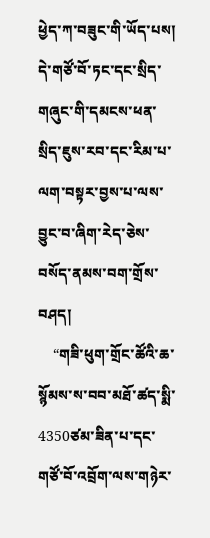ཕྱེད་ཀ་བཟུང་གི་ཡོད་པས། དེ་གཙོ་བོ་ཏང་དང་སྲིད་གཞུང་གི་དམངས་ཕན་སྲིད་ཇུས་རབ་དང་རིམ་པ་ལག་བསྟར་བྱས་པ་ལས་བྱུང་བ་ཞིག་རེད་ཅེས་བསོད་ནམས་བག་གྲོས་བཤད།
    “གཟི་ཕུག་གྲོང་ཚོའི་ཆ་སྙོམས་ས་བབ་མཐོ་ཚད་སྨི་4350ཙམ་ཟིན་པ་དང་གཙོ་བོ་འབྲོག་ལས་གཉེར་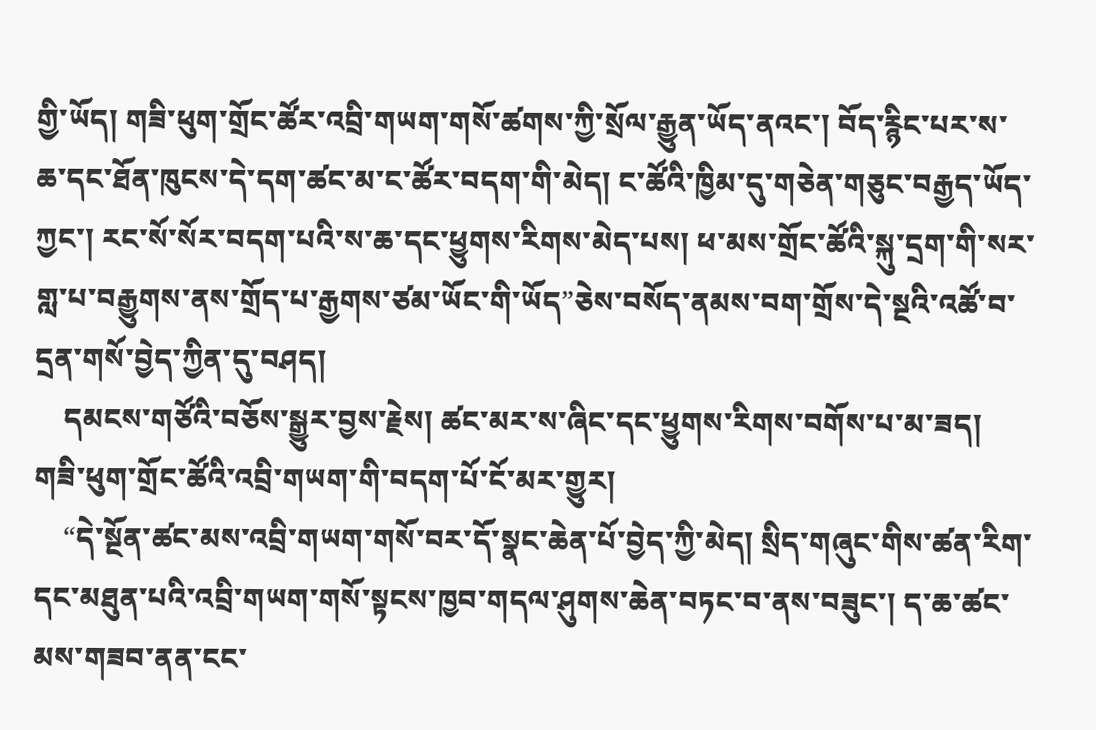གྱི་ཡོད། གཟི་ཕུག་གྲོང་ཚོར་འབྲི་གཡག་གསོ་ཚགས་ཀྱི་སྲོལ་རྒྱུན་ཡོད་ནའང་། བོད་རྙིང་པར་ས་ཆ་དང་ཐོན་ཁུངས་དེ་དག་ཚང་མ་ང་ཚོར་བདག་གི་མེད། ང་ཚོའི་ཁྱིམ་དུ་གཅེན་གཅུང་བརྒྱད་ཡོད་ཀྱང་། རང་སོ་སོར་བདག་པའི་ས་ཆ་དང་ཕྱུགས་རིགས་མེད་པས། ཕ་མས་གྲོང་ཚོའི་སྐུ་དྲག་གི་སར་གླ་པ་བརྒྱུགས་ནས་གྲོད་པ་རྒྱགས་ཙམ་ཡོང་གི་ཡོད”ཅེས་བསོད་ནམས་བག་གྲོས་དེ་སྔའི་འཚོ་བ་དྲན་གསོ་བྱེད་ཀྱིན་དུ་བཤད།
    དམངས་གཙོའི་བཅོས་སྒྱུར་བྱས་རྗེས། ཚང་མར་ས་ཞིང་དང་ཕྱུགས་རིགས་བགོས་པ་མ་ཟད། གཟི་ཕུག་གྲོང་ཚོའི་འབྲི་གཡག་གི་བདག་པོ་ངོ་མར་གྱུར།
    “དེ་སྔོན་ཚང་མས་འབྲི་གཡག་གསོ་བར་དོ་སྣང་ཆེན་པོ་བྱེད་ཀྱི་མེད། སྲིད་གཞུང་གིས་ཚན་རིག་དང་མཐུན་པའི་འབྲི་གཡག་གསོ་སྟངས་ཁྱབ་གདལ་ཤུགས་ཆེན་བཏང་བ་ནས་བཟུང་། ད་ཆ་ཚང་མས་གཟབ་ནན་ངང་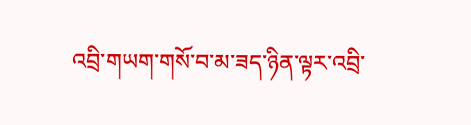འབྲི་གཡག་གསོ་བ་མ་ཟད་ཉིན་ལྟར་འབྲི་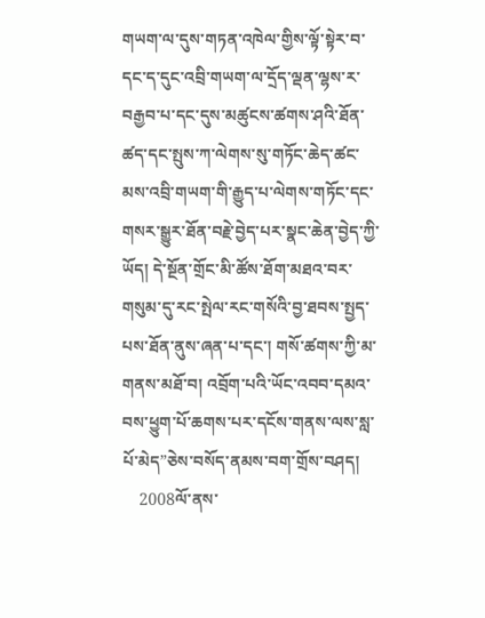གཡག་ལ་དུས་གཏན་འཁེལ་གྱིས་ལྟོ་སྟེར་བ་དང་ད་དུང་འབྲི་གཡག་ལ་དྲོད་ལྡན་ལྷས་ར་བརྒྱབ་པ་དང་དུས་མཚུངས་ཚགས་ཤའི་ཐོན་ཚད་དང་སྤུས་ཀ་ལེགས་སུ་གཏོང་ཆེད་ཚང་མས་འབྲི་གཡག་གི་རྒྱུད་པ་ལེགས་གཏོང་དང་གསར་སྒྱུར་ཐོན་བརྗེ་བྱེད་པར་སྣང་ཆེན་བྱེད་ཀྱི་ཡོད། དེ་སྔོན་གྲོང་མི་ཚོས་ཐོག་མཐའ་བར་གསུམ་དུ་རང་སྤེལ་རང་གསོའི་བྱ་ཐབས་སྤྱད་པས་ཐོན་ནུས་ཞན་པ་དང་། གསོ་ཚགས་ཀྱི་མ་གནས་མཐོ་བ། འབྲོག་པའི་ཡོང་འབབ་དམའ་བས་ཕྱུག་པོ་ཆགས་པར་དངོས་གནས་ལས་སླ་པོ་མེད”ཅེས་བསོད་ནམས་བག་གྲོས་བཤད།
    2008ལོ་ནས་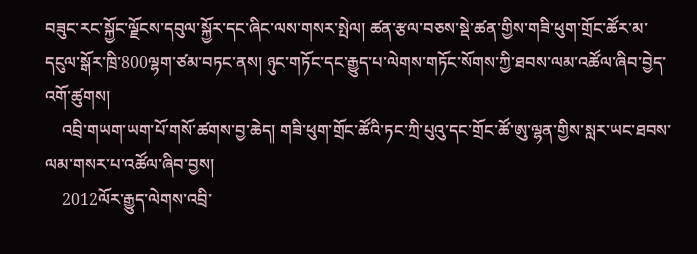བཟུང་རང་སྐྱོང་ལྗོངས་དབུལ་སྐྱོར་དང་ཞིང་ལས་གསར་སྤེལ། ཚན་རྩལ་བཅས་སྡེ་ཚན་གྱིས་གཟི་ཕུག་གྲོང་ཚོར་མ་དངུལ་སྒོར་ཁྲི་800ལྷག་ཙམ་བཏང་ནས། ཉུང་གཏོང་དང་རྒྱུད་པ་ལེགས་གཏོང་སོགས་ཀྱི་ཐབས་ལམ་འཚོལ་ཞིབ་བྱེད་འགོ་ཚུགས།
    འབྲི་གཡག་ཡག་པོ་གསོ་ཚགས་བྱ་ཆེད། གཟི་ཕུག་གྲོང་ཚོའི་ཏང་ཀྲི་པུའུ་དང་གྲོང་ཚོ་ཨུ་ལྷན་གྱིས་སླར་ཡང་ཐབས་ལམ་གསར་པ་འཚོལ་ཞིབ་བྱས།
    2012ལོར་རྒྱུད་ལེགས་འབྲི་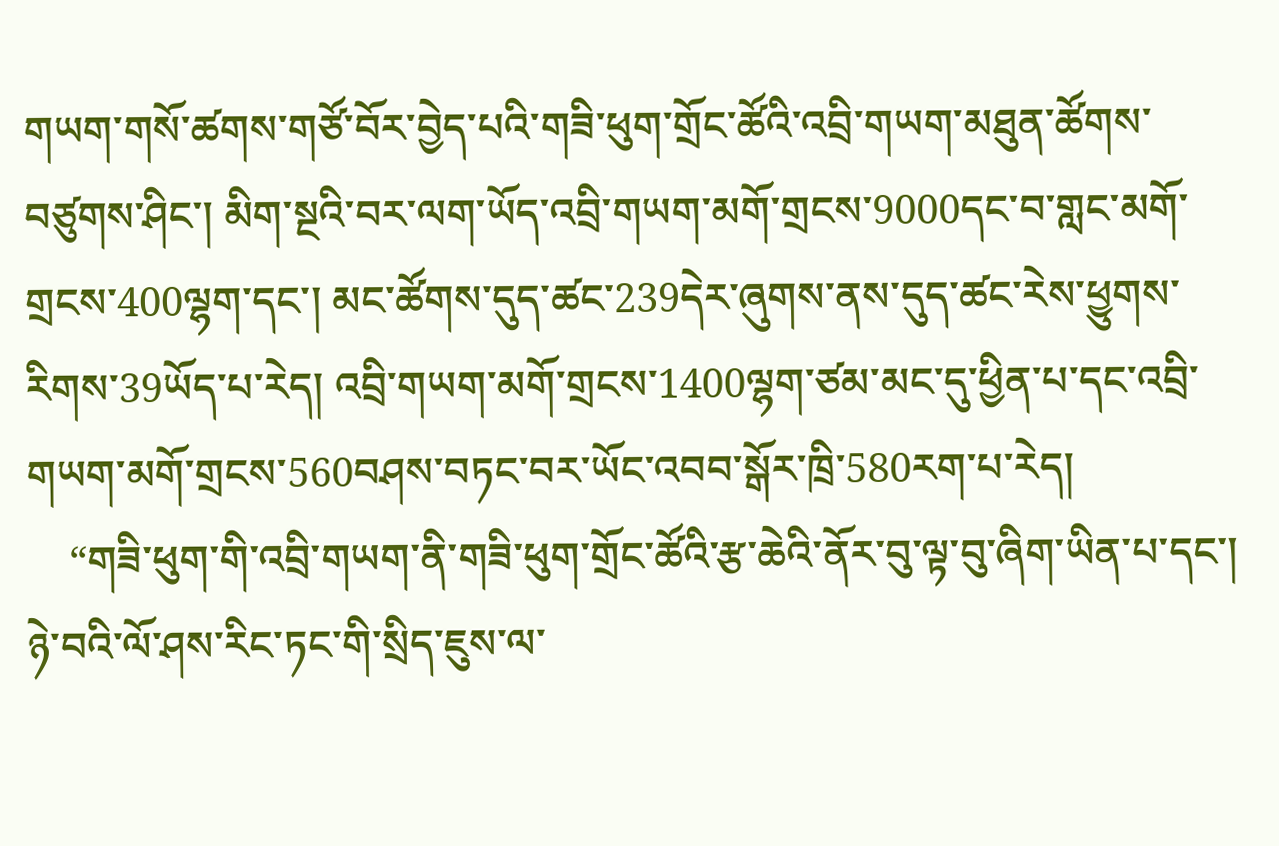གཡག་གསོ་ཚགས་གཙོ་བོར་བྱེད་པའི་གཟི་ཕུག་གྲོང་ཚོའི་འབྲི་གཡག་མཐུན་ཚོགས་བཙུགས་ཤིང་། མིག་སྔའི་བར་ལག་ཡོད་འབྲི་གཡག་མགོ་གྲངས་9000དང་བ་གླང་མགོ་གྲངས་400ལྷག་དང་། མང་ཚོགས་དུད་ཚང་239དེར་ཞུགས་ནས་དུད་ཚང་རེས་ཕྱུགས་རིགས་39ཡོད་པ་རེད། འབྲི་གཡག་མགོ་གྲངས་1400ལྷག་ཙམ་མང་དུ་ཕྱིན་པ་དང་འབྲི་གཡག་མགོ་གྲངས་560བཤས་བཏང་བར་ཡོང་འབབ་སྒོར་ཁྲི་580རག་པ་རེད།
    “གཟི་ཕུག་གི་འབྲི་གཡག་ནི་གཟི་ཕུག་གྲོང་ཚོའི་རྩ་ཆེའི་ནོར་བུ་ལྟ་བུ་ཞིག་ཡིན་པ་དང་། ཉེ་བའི་ལོ་ཤས་རིང་ཏང་གི་སྲིད་ཇུས་ལ་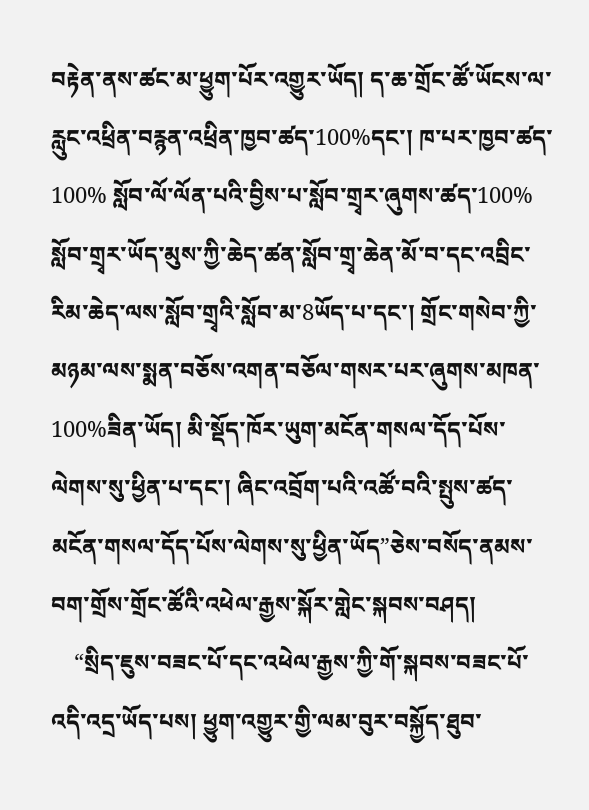བརྟེན་ནས་ཚང་མ་ཕྱུག་པོར་འགྱུར་ཡོད། ད་ཆ་གྲོང་ཚོ་ཡོངས་ལ་རླུང་འཕྲིན་བརྙན་འཕྲིན་ཁྱབ་ཚད་100%དང་། ཁ་པར་ཁྱབ་ཚད་100% སློབ་ལོ་ལོན་པའི་བྱིས་པ་སློབ་གྲྭར་ཞུགས་ཚད་100% སློབ་གྲྭར་ཡོད་མུས་ཀྱི་ཆེད་ཚན་སློབ་གྲྭ་ཆེན་མོ་བ་དང་འབྲིང་རིམ་ཆེད་ལས་སློབ་གྲྭའི་སློབ་མ་8ཡོད་པ་དང་། གྲོང་གསེབ་ཀྱི་མཉམ་ལས་སྨན་བཅོས་འགན་བཅོལ་གསར་པར་ཞུགས་མཁན་100%ཟིན་ཡོད། མི་སྡོད་ཁོར་ཡུག་མངོན་གསལ་དོད་པོས་ལེགས་སུ་ཕྱིན་པ་དང་། ཞིང་འབྲོག་པའི་འཚོ་བའི་སྤུས་ཚད་མངོན་གསལ་དོད་པོས་ལེགས་སུ་ཕྱིན་ཡོད”ཅེས་བསོད་ནམས་བག་གྲོས་གྲོང་ཚོའི་འཕེལ་རྒྱས་སྐོར་གླེང་སྐབས་བཤད།
    “སྲིད་ཇུས་བཟང་པོ་དང་འཕེལ་རྒྱས་ཀྱི་གོ་སྐབས་བཟང་པོ་འདི་འདྲ་ཡོད་པས། ཕྱུག་འགྱུར་གྱི་ལམ་བུར་བསྐྱོད་ཐུབ་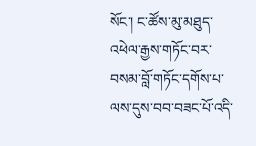སོང་། ང་ཚོས་མུ་མཐུད་འཕེལ་རྒྱས་གཏོང་བར་བསམ་བློ་གཏོང་དགོས་པ་ལས་དུས་བབ་བཟང་པོ་འདི་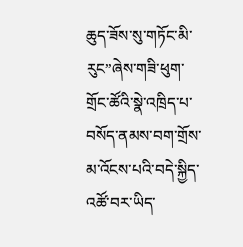ཆུད་ཟོས་སུ་གཏོང་མི་རུང”ཞེས་གཟི་ཕུག་གྲོང་ཚོའི་སྣེ་འཁྲིད་པ་བསོད་ནམས་བག་གྲོས་མ་འོངས་པའི་བདེ་སྐྱིད་འཚོ་བར་ཡིད་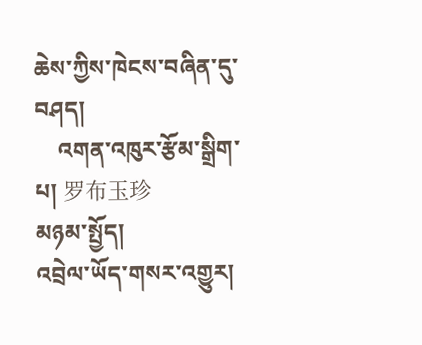ཆེས་ཀྱིས་ཁེངས་བཞིན་དུ་བཤད།
    འགན་འཁུར་རྩོམ་སྒྲིག་པ། 罗布玉珍
མཉམ་སྤྱོད།
འབྲེལ་ཡོད་གསར་འགྱུར།